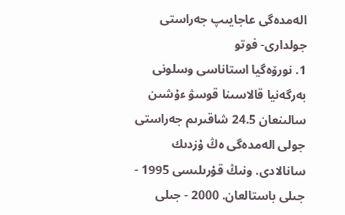الەمدەگى عاجايىپ جەراستى جولدارى- فوتو
1. نورۆەگيا استاناسى وسلونى بەرگەنيا قالاسىنا قوسۋ ءۇشىن سالىنعان 24.5 شاقىرىم جەراستى جولى الەمدەگى ەڭ ۇزدىك سانالادى. ونىڭ قۇرىلىسى 1995 - جىلى باستالعان. 2000 - جىلى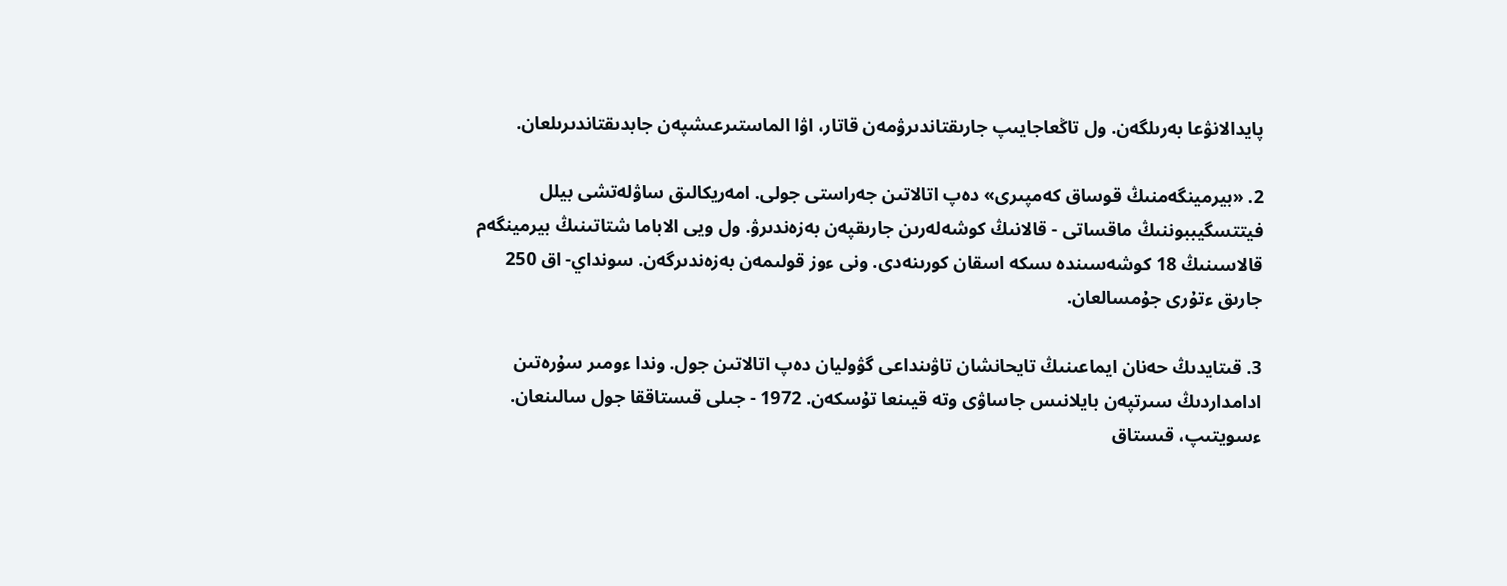پايدالانۋعا بەرىلگەن. ول تاڭعاجايىپ جارىقتاندىرۋمەن قاتار، اۋا الماستىرعىشپەن جابدىقتاندىرىلعان.

2. «بيرمينگەمنىڭ قوساق كەمپىرى» دەپ اتالاتىن جەراستى جولى. امەريكالىق ساۋلەتشى بيلل فيتتسگيببوننىڭ ماقساتى - قالانىڭ كوشەلەرىن جارىقپەن بەزەندىرۋ. ول ويى الاباما شتاتىنىڭ بيرمينگەم قالاسىنىڭ 18 كوشەسىندە ىسكە اسقان كورىنەدى. ونى ءوز قولىمەن بەزەندىرگەن. سونداي- اق 250 جارىق ءتۇرى جۇمسالعان.

3. قىتايدىڭ حەنان ايماعىنىڭ تايحانشان تاۋىنداعى گۋوليان دەپ اتالاتىن جول. وندا ءومىر سۇرەتىن ادامداردىڭ سىرتپەن بايلانىس جاساۋى وتە قيىنعا تۇسكەن. 1972 - جىلى قىستاققا جول سالىنعان. ءسويتىپ، قىستاق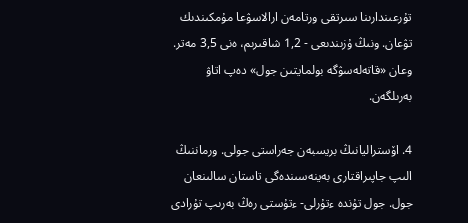تۇرعىندارىنا سىرتقى ورتامەن ارالاسۋعا مۇمكىندىك تۋعان. ونىڭ ۇزىندىعى - 1,2 شاقىرىم، ەنى 3,5 مەتر. وعان «قاتەلەسۋگە بولمايتىن جول» دەپ اتاۋ بەرىلگەن.

4. اۆستراليانىڭ بريسبەن جەراستى جولى. ورماننىڭ الىپ جاپىراقتارى بەينەسىندەگى تاستان سالىنعان جول. جول تۇندە ءتۇرلى- ءتۇستى رەڭ بەرىپ تۇرادى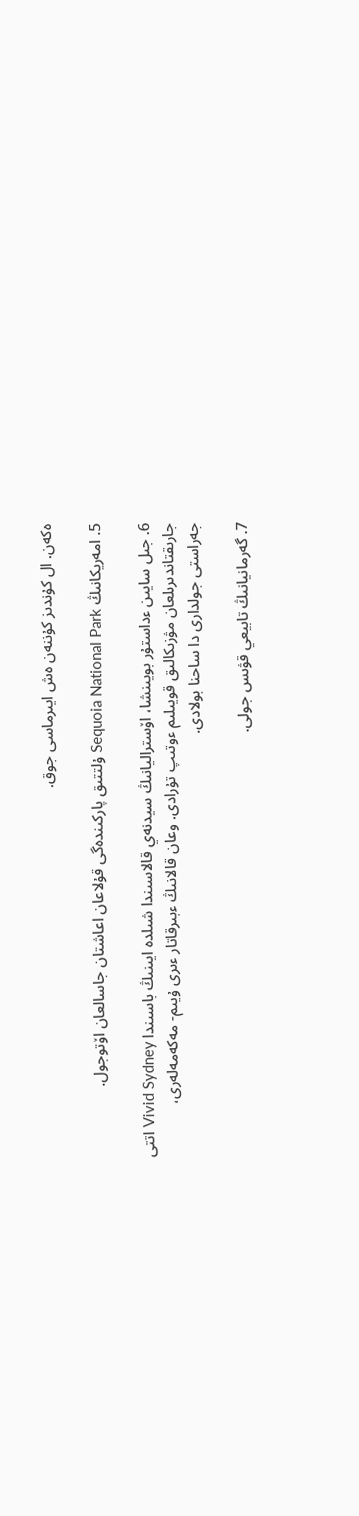ەكەن. ال كۇندىز كۇننەن ەش ايىرماسى جوق.

5. امەريكانىڭ Sequoia National Park ۇلتتىق پاركىندەگى قۇلاعان اعاشتان جاسالعان اۆتوجول.

6. جىل سايىن ءداستۇر بويىنشا، اۆستراليانىڭ سيدنەي قالاسىندا شىلدە ايىنىڭ باسىندا Vivid Sydney اتتى جارىقتاندىرىلعان مۋزىكالىق قويىلىم ءوتىپ تۇرادى. وعان قالانىڭ ءبىرقاتار ءىرى ۇيىم- مەكەمەلەرى، جەراستى جولدارى دا ساحنا بولادى.

7. گەرمانيانىڭ تابيعي قۋىس جولى.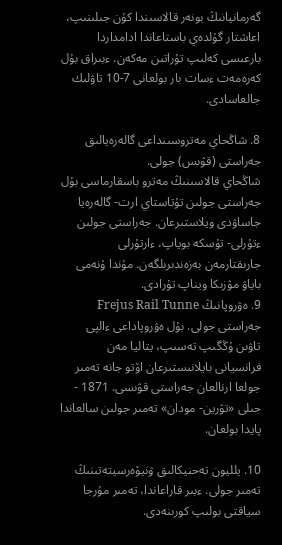گەرمانيانىڭ بونەر قالاسىندا كۇن جىلىنىپ، اعاشتار گۇلدەي باستاعاندا ادامداردا بارعىسى كەلىپ تۇراتىن مەكەن. ءبىراق بۇل كەرەمەت ءسات بار بولعانى 7-10 تاۋلىك جالعاسادى.

8. شاڭحاي مەتروسىنداعى گالەرەيالىق جەراستى (قۋىس) جولى.
شاڭحاي قالاسىنىڭ مەترو باسقارماسى بۇل جەراستى جولىن تۇتاستاي ارت- گالەرەيا جاساۋدى ويلاستىرعان. جەراستى جولىن ءتۇرلى- تۇسكە بوياپ، ءارتۇرلى جارىقتارمەن بەزەندىرىلگەن. مۇندا ۇنەمى باياۋ مۋزىكا ويناپ تۇرادى.
9. ەۋروپانىڭ Frejus Rail Tunne جەراستى جولى. بۇل ەۋروپاداعى ءالپى تاۋىن ۇڭگىپ تەسىپ، يتاليا مەن فرانسيانى بايلانىستىرعان اۆتو جانە تەمىر جولعا ارنالعان جەراستى قۋىسى. 1871 - جىلى «تۋرين- مودان» تەمىر جولىن سالعاندا پايدا بولعان.

10. يلليون تەحنيكالىق ۋنيۆەرسيتەتىنىڭ تەمىر جولى. ءبىر قاراعاندا، تەمىر مۇرجا سياقتى بولىپ كورىنەدى.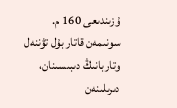ۇزىندىعى 160 م. سونىمەن قاتار بۇل تۋننەل وتاربانىڭ دىبىسىنان، دىرىلىنەن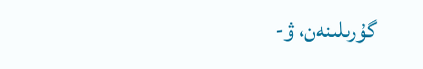گۇرىلىنەن، ۋ-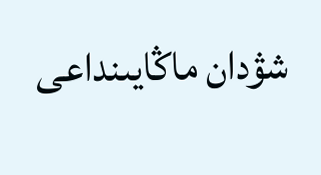شۋدان ماڭايىنداعى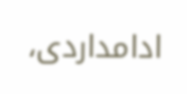ادامداردى،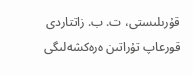قۇرىلىستى، ت. ب. زاتتاردى قورعاپ تۇراتىن ەرەكشەلىگى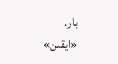بار.
«ايقىن»